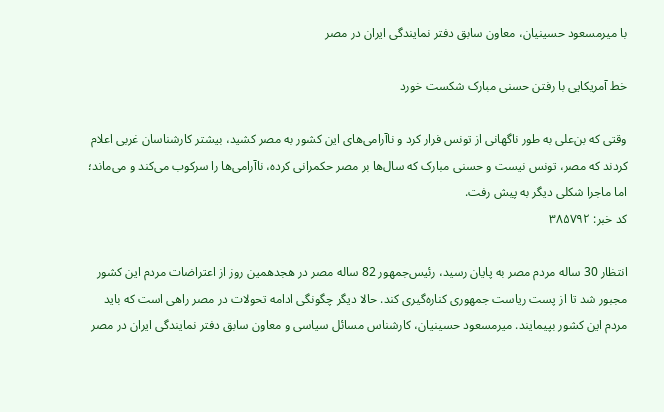با میرمسعود حسینیان، معاون سابق دفتر نمایندگی ایران در مصر

خط آمریکایی با رفتن حسنی مبارک شکست خورد

وقتی که بن‌علی به طور ناگهانی از تونس فرار کرد و ناآرامی‌های این کشور به مصر کشید، بیشتر کارشناسان غربی اعلام کردند که مصر، تونس نیست و حسنی مبارک که سال‌ها بر مصر حکمرانی کرده، ناآرامی‌ها را سرکوب می‌کند و می‌ماند؛ اما ماجرا شکلی دیگر به پیش رفت.
کد خبر: ۳۸۵۷۹۲

انتظار 30 ساله مردم مصر به پایان رسید، رئیس‌جمهور 82 ساله مصر در هجدهمین روز از اعتراضات مردم این کشور مجبور شد تا از پست ریاست جمهوری کناره‌گیری کند. حالا دیگر چگونگی ادامه تحولات در مصر راهی است که باید مردم این کشور بپیمایند. میرمسعود حسینیان، کارشناس مسائل سیاسی و معاون سابق دفتر نمایندگی ایران در مصر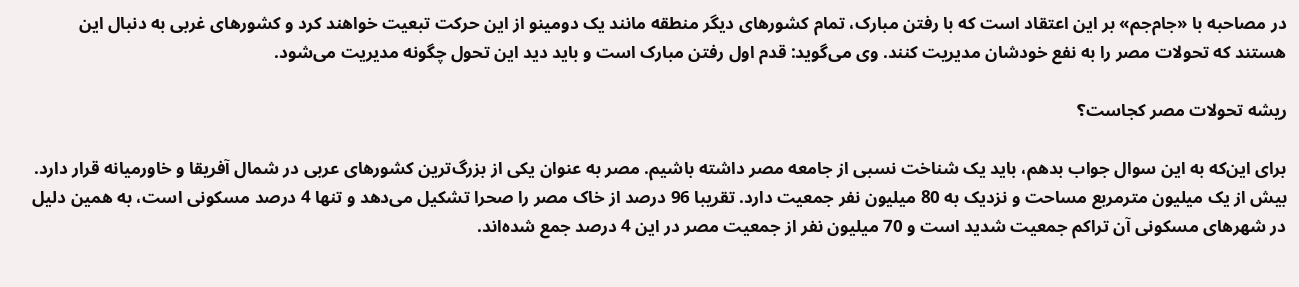در مصاحبه با «جام‌جم» بر این اعتقاد است که با رفتن مبارک، تمام کشورهای دیگر منطقه مانند یک دومینو از این حرکت تبعیت خواهند کرد و کشورهای غربی به دنبال این هستند که تحولات مصر را به نفع خودشان مدیریت کنند. وی می‌گوید: قدم اول رفتن مبارک است و باید دید این تحول چگونه مدیریت می‌شود.

ریشه تحولات مصر کجاست؟

برای این‌که به این سوال جواب بدهم، باید یک شناخت نسبی از جامعه مصر داشته باشیم. مصر به عنوان یکی از بزرگ‌ترین کشورهای عربی در شمال آفریقا و خاورمیانه قرار دارد. بیش از یک میلیون مترمربع مساحت و نزدیک به 80 میلیون نفر جمعیت دارد. تقریبا 96 درصد از خاک مصر را صحرا تشکیل می‌دهد و تنها 4 درصد مسکونی است، به همین دلیل در شهرهای مسکونی آن تراکم جمعیت شدید است و 70 میلیون نفر از جمعیت مصر در این 4 درصد جمع شده‌اند.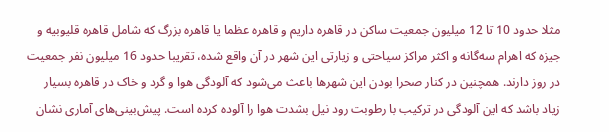مثلا حدود 10 تا 12 میلیون جمعیت ساکن در قاهره داریم و قاهره عظما یا قاهره بزرگ که شامل قاهره قلیوبیه و جیزه که اهرام سه‌گانه و اکثر مراکز سیاحتی و زیارتی این شهر در آن واقع شده، تقریبا حدود 16 میلیون نفر جمعیت در روز دارند. همچنین در کنار صحرا بودن این شهر‌ها باعث می‌شود که آلودگی هوا و گرد و خاک در قاهره بسیار زیاد باشد که این آلودگی در ترکیب با رطوبت رود نیل بشدت هوا را آلوده کرده است. پیش‌بینی‌های آماری نشان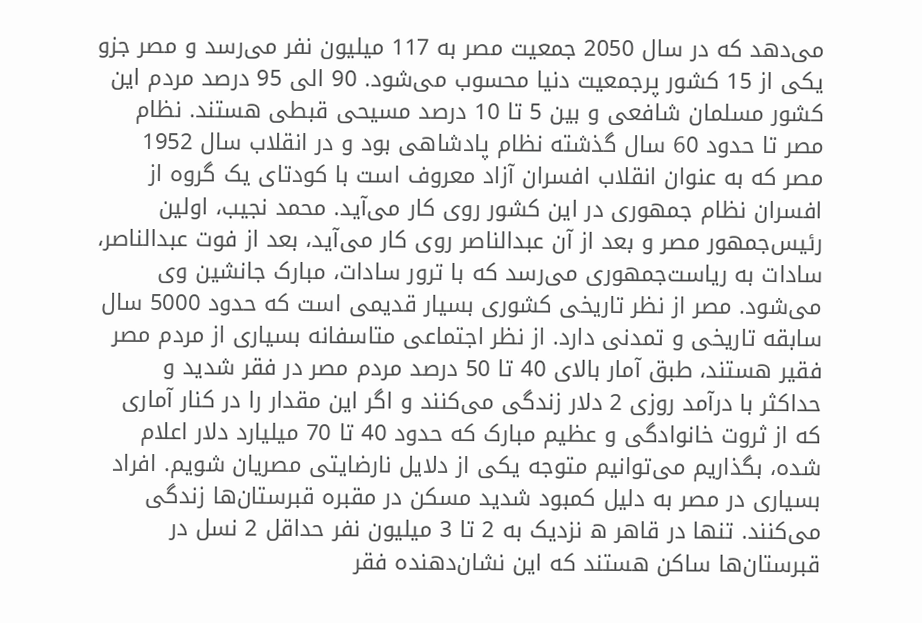می‌دهد که در سال 2050 جمعیت مصر به 117 میلیون نفر می‌رسد و مصر جزو یکی از 15 کشور پرجمعیت دنیا محسوب می‌شود. 90 الی 95 درصد مردم این کشور مسلمان شافعی و بین 5 تا 10 درصد مسیحی قبطی هستند. نظام مصر تا حدود 60 سال گذشته نظام پادشاهی بود و در انقلاب سال 1952 مصر که به عنوان انقلاب افسران آزاد معروف است با کودتای یک گروه از افسران نظام جمهوری در این کشور روی کار می‌آید. محمد نجیب، اولین رئیس‌جمهور مصر و بعد از آن عبدالناصر روی کار می‌آید، بعد از فوت عبدالناصر، سادات به ریاست‌جمهوری می‌رسد که با ترور سادات، مبارک جانشین وی می‌شود. مصر از نظر تاریخی کشوری بسیار قدیمی است که حدود 5000 سال سابقه تاریخی و تمدنی دارد. از نظر اجتماعی متاسفانه بسیاری از مردم مصر فقیر هستند، طبق آمار بالای 40 تا 50 درصد مردم مصر در فقر شدید و حداکثر با درآمد روزی 2 دلار زندگی می‌کنند و اگر این مقدار را در کنار آماری که از ثروت خانوادگی و عظیم مبارک که حدود 40 تا 70 میلیارد دلار اعلام شده، بگذاریم می‌توانیم متوجه یکی از دلایل نارضایتی مصریان شویم. افراد بسیاری در مصر به دلیل کمبود شدید مسکن در مقبره قبرستان‌ها زندگی می‌کنند. تنها در قاهر ه نزدیک به 2 تا 3 میلیون نفر حداقل 2 نسل در قبرستان‌ها ساکن هستند که این نشان‌دهنده فقر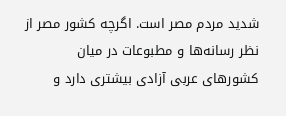شدید مردم مصر است. اگرچه کشور مصر از نظر رسانه‌ها و مطبوعات در میان کشورهای عربی آزادی بیشتری دارد و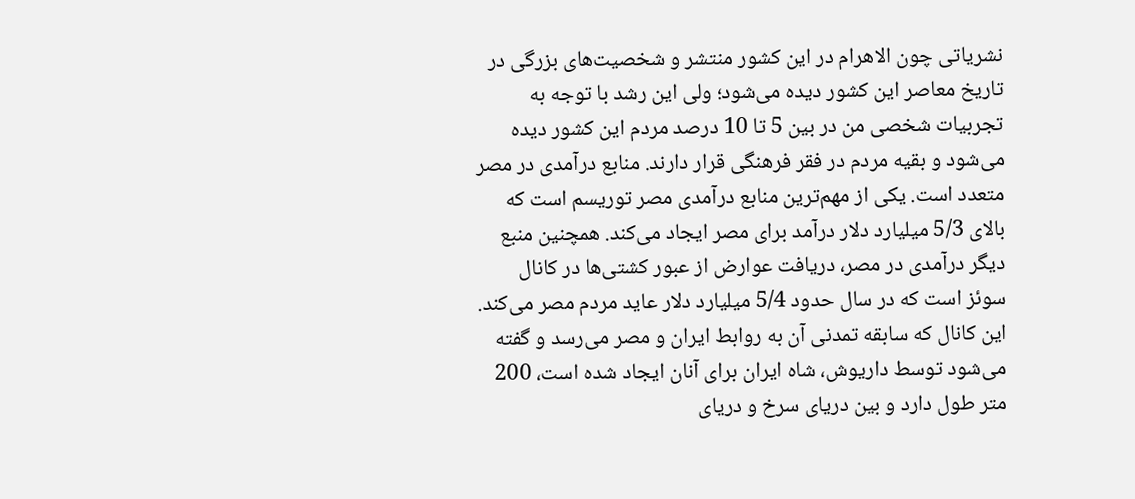نشریاتی چون الاهرام در این کشور منتشر و شخصیت‌های بزرگی در تاریخ معاصر این کشور دیده می‌شود؛ ولی این رشد با توجه به تجربیات شخصی من در بین 5 تا 10 درصد مردم این کشور دیده می‌شود و بقیه مردم در فقر فرهنگی قرار دارند. منابع درآمدی در مصر متعدد است. یکی از مهم‌ترین منابع درآمدی مصر توریسم است که بالای 5/3 میلیارد دلار درآمد برای مصر ایجاد می‌کند. همچنین منبع دیگر درآمدی در مصر، دریافت عوارض از عبور کشتی‌ها در کانال سوئز است که در سال حدود 5/4 میلیارد دلار عاید مردم مصر می‌کند. این کانال که سابقه تمدنی آن به روابط ایران و مصر می‌رسد و گفته می‌شود توسط داریوش، شاه ایران برای آنان ایجاد شده است، 200 متر طول دارد و بین دریای سرخ و دریای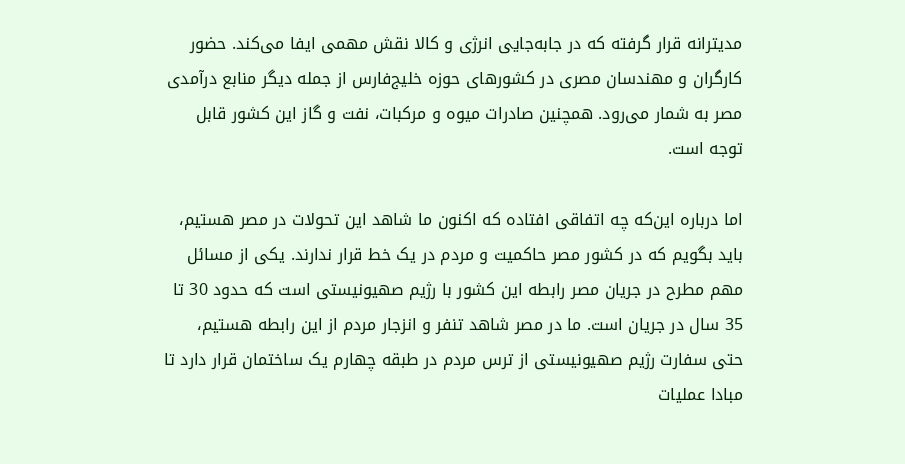مدیترانه قرار گرفته که در جابه‌جایی انرژی و کالا نقش مهمی ایفا می‌کند. حضور کارگران و مهندسان مصری در کشورهای حوزه خلیج‌فارس از جمله دیگر منابع درآمدی مصر به شمار می‌رود. همچنین صادرات میوه و مرکبات، نفت و گاز این کشور قابل توجه است.

اما درباره این‌که چه اتفاقی افتاده که اکنون ما شاهد این تحولات در مصر هستیم، باید بگویم که در کشور مصر حاکمیت و مردم در یک خط قرار ندارند. یکی از مسائل مهم مطرح در جریان مصر رابطه این کشور با رژیم صهیونیستی است که حدود 30 تا 35 سال در جریان است. ما در مصر شاهد تنفر و انزجار مردم از این رابطه هستیم، حتی سفارت رژیم صهیونیستی از ترس مردم در طبقه چهارم یک ساختمان قرار دارد تا مبادا عملیات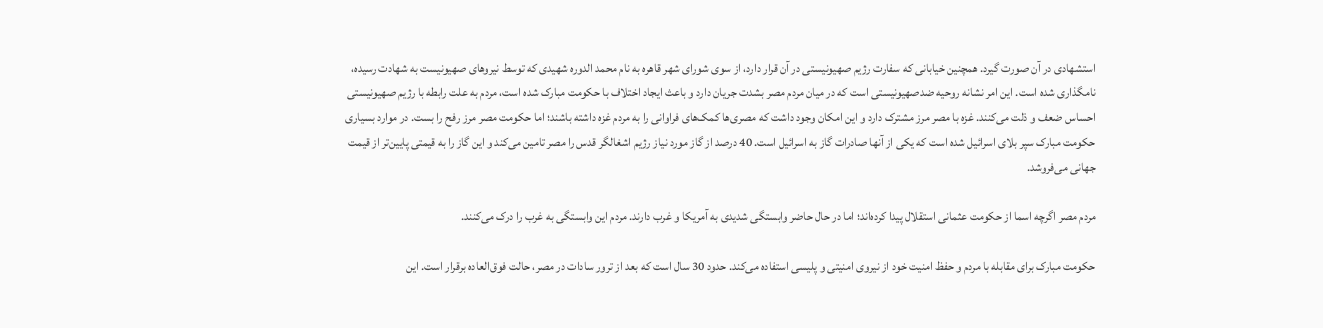استشهادی در آن صورت گیرد. همچنین خیابانی که سفارت رژیم صهیونیستی در آن قرار دارد، از سوی شورای شهر قاهره به نام محمد الدوره شهیدی که توسط نیروهای صهیونیست به شهادت رسیده، نامگذاری شده است. این امر نشانه روحیه ضدصهیونیستی است که در میان مردم مصر بشدت جریان دارد و باعث ایجاد اختلاف با حکومت مبارک شده است، مردم به علت رابطه با رژیم صهیونیستی احساس ضعف و ذلت می‌کنند. غزه با مصر مرز مشترک دارد و این امکان وجود داشت که مصری‌ها کمک‌های فراوانی را به مردم غزه داشته باشند؛ اما حکومت مصر مرز رفح را بست. در موارد بسیاری حکومت مبارک سپر بلای اسرائیل شده است که یکی از آنها صادرات گاز به اسرائیل است. 40 درصد از گاز مورد نیاز رژیم اشغالگر قدس را مصر تامین می‌کند و این گاز را به قیمتی پایین‌تر از قیمت جهانی می‌فروشد.

مردم مصر اگرچه اسما از حکومت عثمانی استقلال پیدا کرده‌اند؛ اما در حال حاضر وابستگی شدیدی به آمریکا و غرب دارند. مردم این وابستگی به غرب را درک می‌کنند.

حکومت مبارک برای مقابله با مردم و حفظ امنیت خود از نیروی امنیتی و پلیسی استفاده می‌کند. حدود 30 سال است که بعد از ترور سادات در مصر، حالت فوق‌العاده برقرار است. این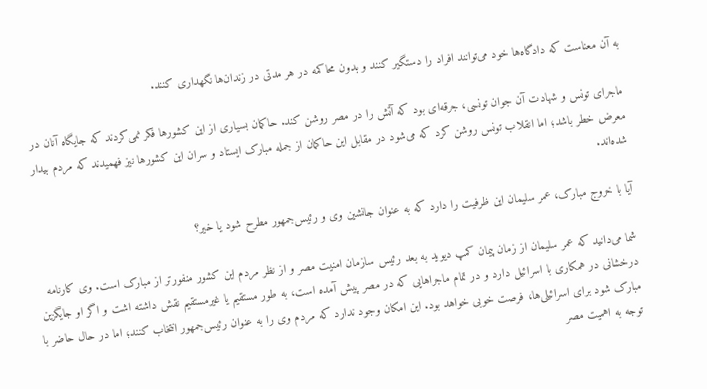به آن معناست که دادگاه‌ها خود می‌توانند افراد را دستگیر کنند و بدون محاکمه در هر مدتی در زندان‌ها نگهداری کنند.

ماجرای تونس و شهادت آن جوان تونسی، جرقه‌ای بود که آتش را در مصر روشن کند. حاکمان بسیاری از این کشورها فکر نمی‌کردند که جایگاه آنان در معرض خطر باشد؛ اما انقلاب تونس روشن کرد که می‌شود در مقابل این حاکمان از جمله مبارک ایستاد و سران این کشورها نیز فهمیدند که مردم بیدار شده‌اند.

آیا با خروج مبارک، عمر سلیمان این ظرفیت را دارد که به عنوان جانشین وی و رئیس‌جمهور مطرح شود یا خیر؟

شما می‌دانید که عمر سلیمان از زمان پیمان کمپ دیوید به بعد رئیس سازمان امنیت مصر و از نظر مردم این کشور منفورتر از مبارک است. وی کارنامه درخشانی در همکاری با اسرائیل دارد و در تمام ماجراهایی که در مصر پیش آمده است، به طور مستقیم یا غیرمستقیم نقش داشته اشت و اگر او جایگزین مبارک شود برای اسرائیلی‌ها، فرصت خوبی خواهد بود. این امکان وجود ندارد که مردم وی را به عنوان رئیس‌جمهور انتخاب کنند؛ اما در حال حاضر با توجه به اهمیت مصر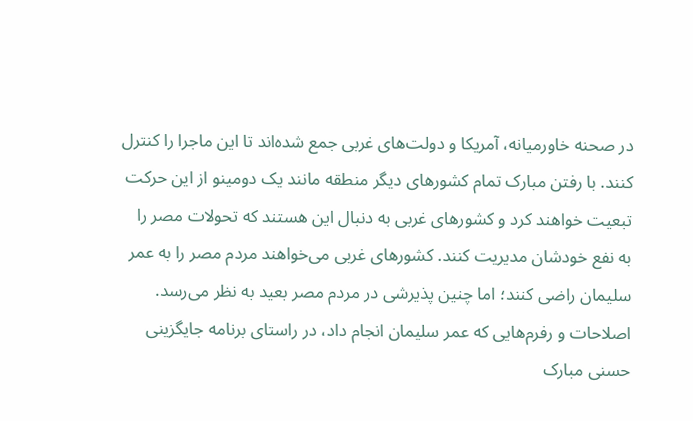در صحنه خاورمیانه، آمریکا و دولت‌های غربی جمع شده‌اند تا این ماجرا را کنترل کنند. با رفتن مبارک تمام کشورهای دیگر منطقه مانند یک دومینو از این حرکت تبعیت خواهند کرد و کشورهای غربی به دنبال این هستند که تحولات مصر را به نفع خودشان مدیریت کنند. کشورهای غربی می‌خواهند مردم مصر را به عمر سلیمان راضی کنند؛ اما چنین پذیرشی در مردم مصر بعید به نظر می‌رسد. اصلاحات و رفرم‌هایی که عمر سلیمان انجام داد، در راستای برنامه جایگزینی حسنی مبارک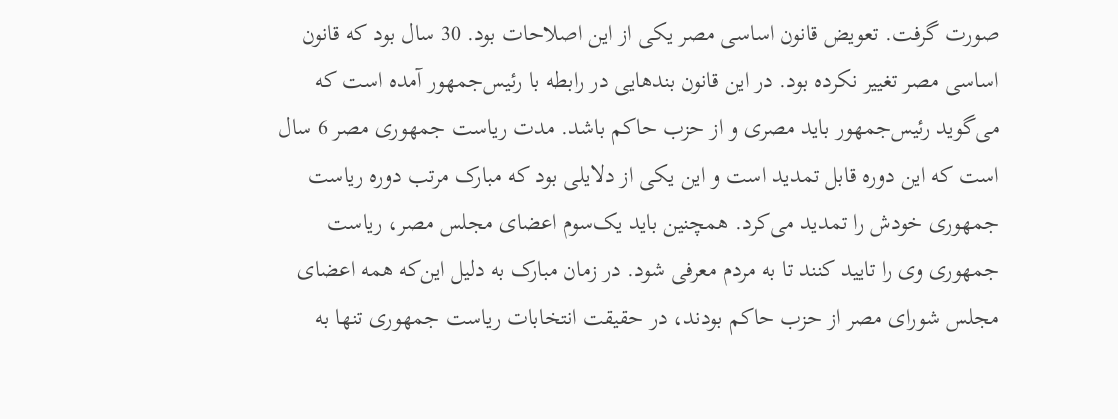صورت گرفت. تعویض قانون اساسی مصر یکی از این اصلاحات بود. 30 سال بود که قانون اساسی مصر تغییر نکرده بود. در این قانون بندهایی در رابطه با رئیس‌جمهور آمده است که می‌گوید رئیس‌جمهور باید مصری و از حزب حاکم باشد. مدت ریاست جمهوری مصر 6 سال است که این دوره قابل تمدید است و این یکی از دلایلی بود که مبارک مرتب دوره ریاست جمهوری خودش را تمدید می‌کرد. همچنین باید یک‌سوم اعضای مجلس مصر، ریاست جمهوری وی را تایید کنند تا به مردم معرفی شود. در زمان مبارک به دلیل این‌که همه اعضای مجلس شورای مصر از حزب حاکم بودند، در حقیقت انتخابات ریاست جمهوری تنها به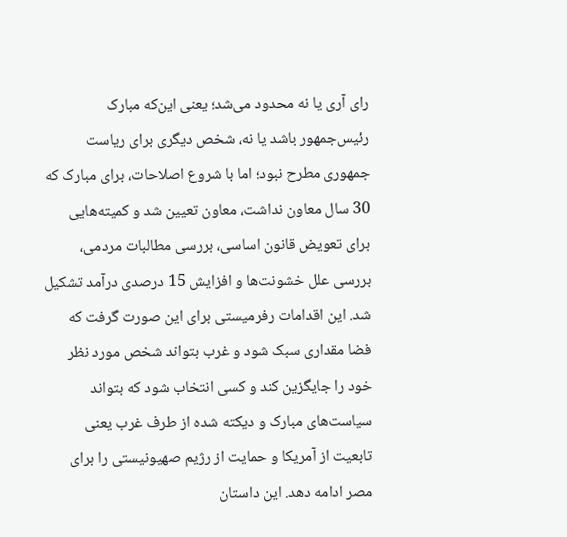رای آری یا نه محدود می‌شد؛ یعنی این‌که مبارک رئیس‌جمهور باشد یا نه، شخص دیگری برای ریاست جمهوری مطرح نبود؛ اما با شروع اصلاحات، برای مبارک که 30 سال معاون نداشت، معاون تعیین شد و کمیته‌هایی برای تعویض قانون اساسی، بررسی مطالبات مردمی، بررسی علل خشونت‌ها و افزایش 15 درصدی درآمد تشکیل شد. این اقدامات رفرمیستی برای این صورت ‌گرفت که فضا مقداری سبک شود و غرب بتواند شخص مورد نظر خود را جایگزین کند و کسی انتخاب شود که بتواند سیاست‌های مبارک و دیکته شده از طرف غرب یعنی تابعیت از آمریکا و حمایت از رژیم صهیونیستی را برای مصر ادامه دهد. این داستان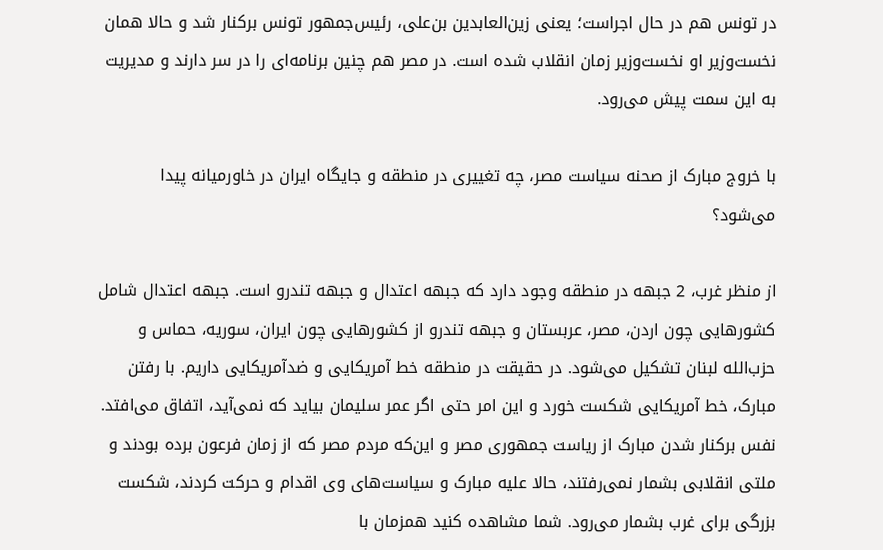در تونس هم در حال اجراست؛ یعنی زین‌العابدین بن‌علی، رئیس‌جمهور تونس برکنار شد و حالا همان نخست‌وزیر او نخست‌وزیر زمان انقلاب شده است. در مصر هم چنین برنامه‌ای را در سر دارند و مدیریت به این سمت پیش می‌رود.

با خروج مبارک از صحنه سیاست مصر، چه تغییری در منطقه و جایگاه ایران در خاورمیانه پیدا می‌شود؟

از منظر غرب، 2 جبهه در منطقه وجود دارد که جبهه اعتدال و جبهه تندرو است. جبهه اعتدال شامل کشورهایی چون اردن، مصر، عربستان و جبهه تندرو از کشورهایی چون ایران، سوریه، حماس و حزب‌الله لبنان تشکیل می‌شود. در حقیقت در منطقه خط آمریکایی و ضدآمریکایی داریم. با رفتن مبارک، خط آمریکایی شکست ‌خورد و این امر حتی اگر عمر سلیمان بیاید که نمی‌آید، اتفاق می‌افتد. نفس برکنار شدن مبارک از ریاست جمهوری مصر و این‌که مردم مصر که از زمان فرعون برده بودند و ملتی انقلابی بشمار نمی‌رفتند، حالا علیه مبارک و سیاست‌های وی اقدام و حرکت کردند، شکست بزرگی برای غرب بشمار می‌رود. شما مشاهده کنید همزمان با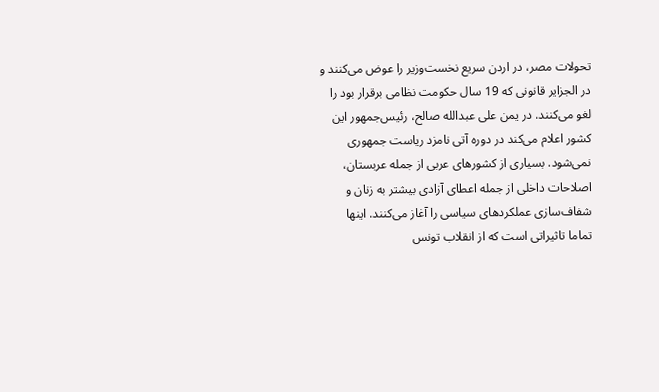تحولات مصر، در اردن سریع نخست‌وزیر را عوض می‌کنند و در الجزایر قانونی که 19 سال حکومت نظامی برقرار بود را لغو می‌کنند. در یمن علی عبدالله صالح، رئیس‌جمهور این کشور اعلام می‌کند در دوره آتی نامزد ریاست جمهوری نمی‌شود. بسیاری از کشورهای عربی از جمله عربستان، اصلاحات داخلی از جمله اعطای آزادی بیشتر به زنان و شفاف‌سازی عملکرد‌های سیاسی را آغاز می‌کنند. اینها تماما تاثیراتی است که از انقلاب تونس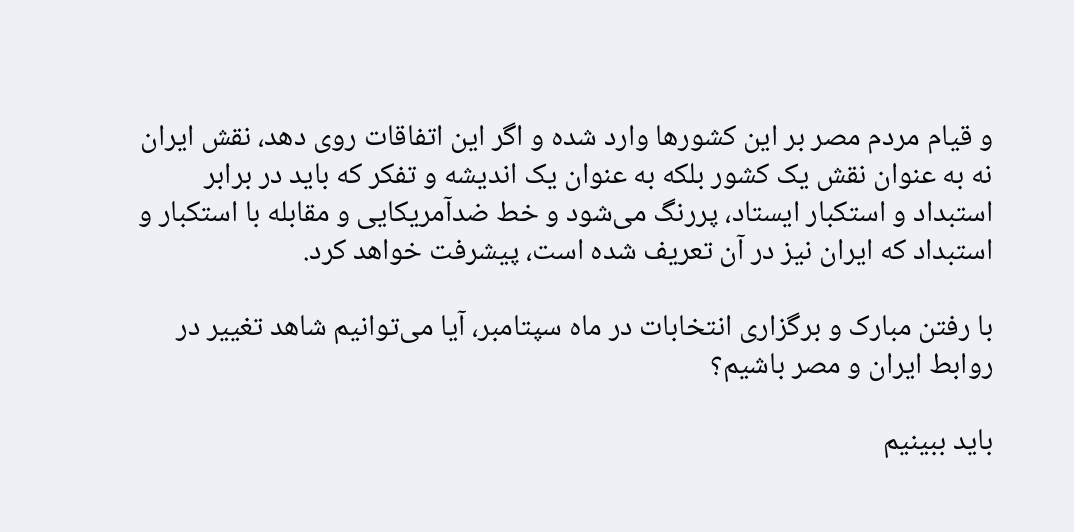و قیام مردم مصر بر این کشورها وارد شده و اگر این اتفاقات روی دهد، نقش ایران نه به عنوان نقش یک کشور بلکه به عنوان یک اندیشه و تفکر که باید در برابر استبداد و استکبار ایستاد، پررنگ می‌شود و خط ضدآمریکایی و مقابله با استکبار و استبداد که ایران نیز در آن تعریف شده است، پیشرفت خواهد کرد.

با رفتن مبارک و برگزاری انتخابات در ماه سپتامبر، آیا می‌توانیم شاهد تغییر در روابط ایران و مصر باشیم؟

باید ببینیم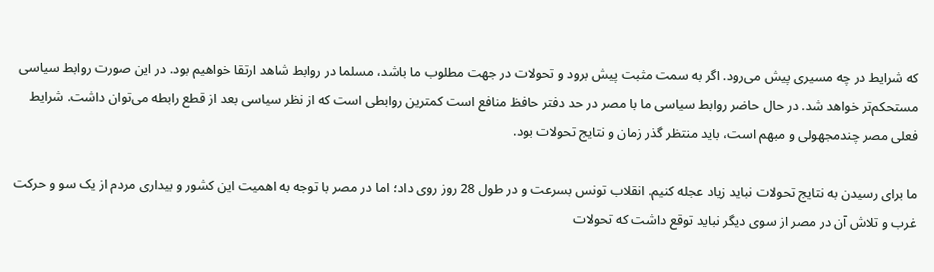که شرایط در چه مسیری پیش می‌رود. اگر به سمت مثبت پیش برود و تحولات در جهت مطلوب ما باشد، مسلما در روابط شاهد ارتقا خواهیم بود. در این صورت روابط سیاسی مستحکم‌تر خواهد شد. در حال حاضر روابط سیاسی ما با مصر در حد دفتر حافظ منافع است کمترین روابطی است که از نظر سیاسی بعد از قطع رابطه می‌توان داشت. شرایط فعلی مصر چندمجهولی و مبهم است، باید منتظر گذر زمان و نتایج تحولات بود.

ما برای رسیدن به نتایج تحولات نباید زیاد عجله کنیم. انقلاب تونس بسرعت و در طول 28 روز روی داد؛ اما در مصر با توجه به اهمیت این کشور و بیداری مردم از یک سو و حرکت غرب و تلاش آن در مصر از سوی دیگر نباید توقع داشت که تحولات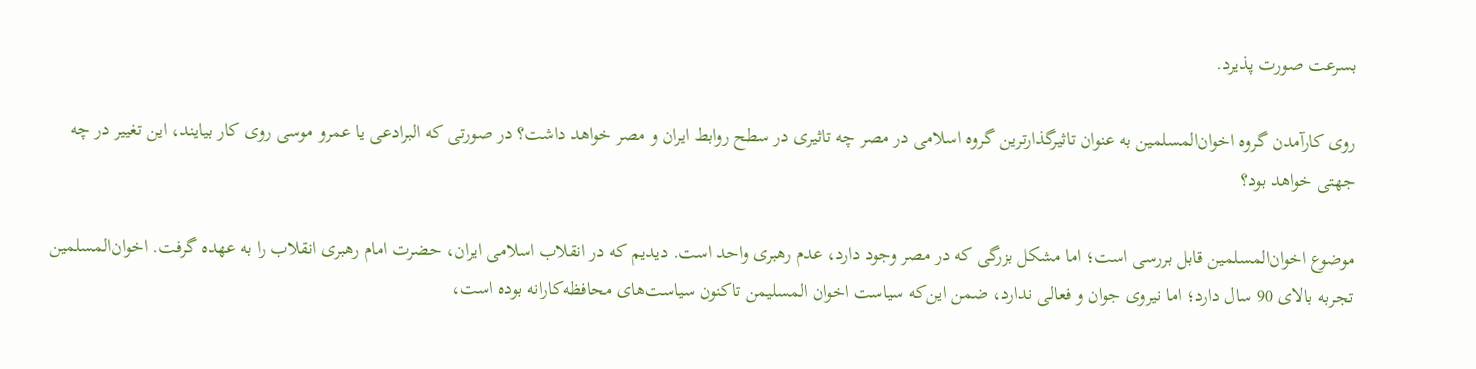بسرعت صورت پذیرد.

روی کارآمدن گروه اخوان‌المسلمین به عنوان تاثیرگذارترین گروه اسلامی در مصر چه تاثیری در سطح روابط ایران و مصر خواهد داشت؟ در صورتی که البرادعی یا عمرو موسی روی کار بیایند، این تغییر در چه جهتی خواهد بود؟

موضوع اخوان‌المسلمین قابل بررسی است؛ اما مشکل بزرگی که در مصر وجود دارد، عدم رهبری واحد است. دیدیم که در انقلاب اسلامی ایران، حضرت امام رهبری انقلاب را به عهده گرفت. اخوان‌المسلمین تجربه بالای 90 سال دارد؛ اما نیروی جوان و فعالی ندارد، ضمن این‌که سیاست اخوان المسلیمن تاکنون سیاست‌های محافظه‌کارانه بوده است،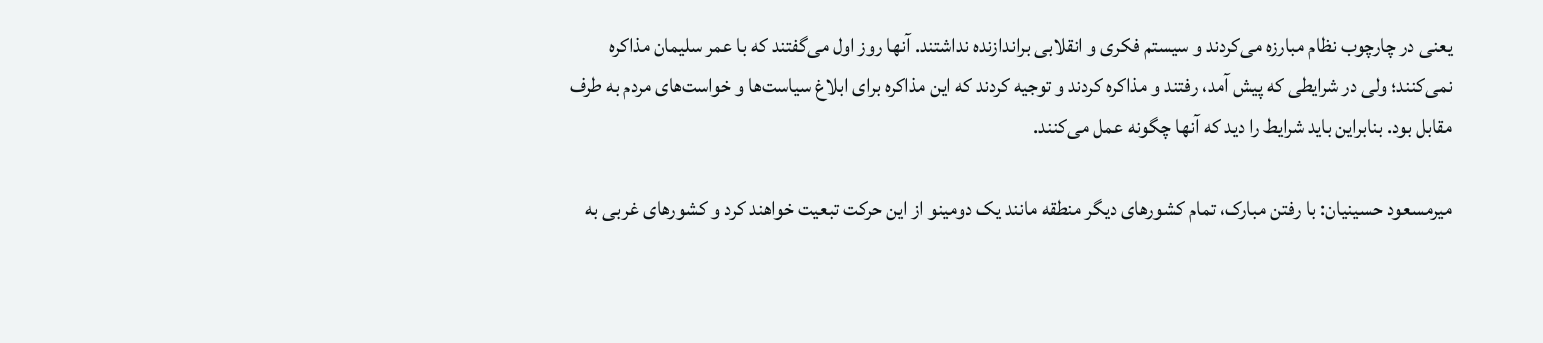یعنی در چارچوب نظام مبارزه می‌کردند و سیستم فکری و انقلابی براندازنده نداشتند. آنها روز اول می‌گفتند که با عمر سلیمان مذاکره نمی‌کنند؛ ولی در شرایطی که پیش آمد، رفتند و مذاکره کردند و توجیه کردند که این مذاکره برای ابلاغ سیاست‌ها و خواست‌های مردم به طرف مقابل بود. بنابراین باید شرایط را دید که آنها چگونه عمل می‌کنند.

میرمسعود حسینیان: با رفتن مبارک، تمام کشورهای دیگر منطقه مانند یک دومینو از این حرکت تبعیت خواهند کرد و کشورهای غربی به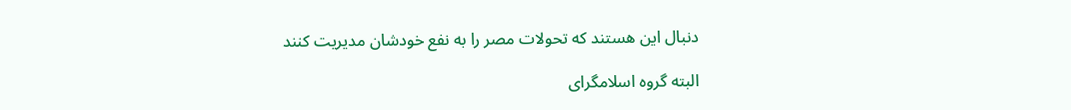دنبال این هستند که تحولات مصر را به نفع خودشان مدیریت کنند

البته گروه اسلامگرای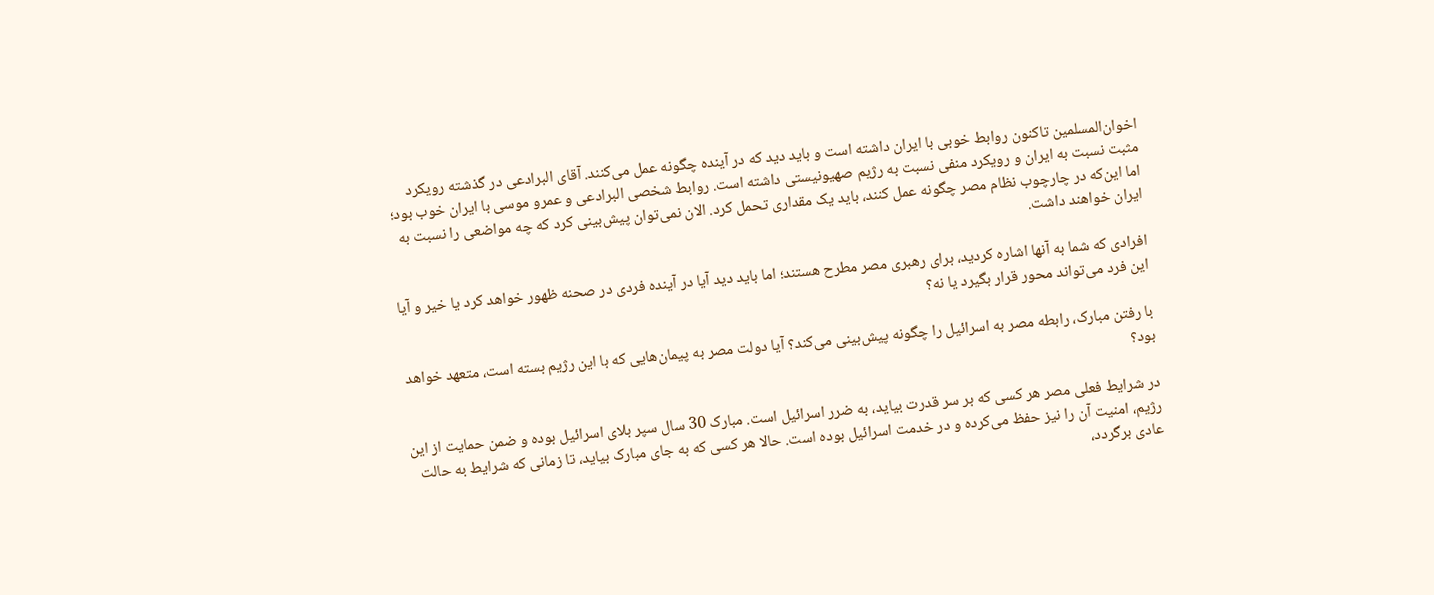اخوان‌المسلمین تاکنون روابط خوبی با ایران داشته است و باید دید که در آینده چگونه عمل می‌کنند. آقای البرادعی در گذشته رویکرد مثبت نسبت به ایران و رویکرد منفی نسبت به رژیم صهیونیستی داشته است. روابط شخصی البرادعی و عمرو موسی با ایران خوب بود؛ اما این‌که در چارچوب نظام مصر چگونه عمل کنند، باید یک مقداری تحمل کرد. الان نمی‌توان پیش‌بینی کرد که چه مواضعی را نسبت به ایران خواهند داشت.

افرادی که شما به آنها اشاره کردید، برای رهبری مصر مطرح هستند؛ اما باید دید آیا در آینده فردی در صحنه ظهور خواهد کرد یا خیر و آیا این فرد می‌تواند محور قرار بگیرد یا نه؟

با رفتن مبارک، رابطه مصر به اسرائیل را چگونه پیش‌بینی می‌کند؟ آیا دولت مصر به پیمان‌هایی که با این رژیم بسته است، متعهد خواهد بود؟

در شرایط فعلی مصر هر کسی که بر سر قدرت بیاید، به ضرر اسرائیل است. مبارک 30 سال سپر بلای اسرائیل بوده و ضمن حمایت از این رژیم، امنیت آن را نیز حفظ می‌کرده و در خدمت اسرائیل بوده است. حالا هر کسی که به جای مبارک بیاید، تا زمانی که شرایط به حالت عادی برگردد،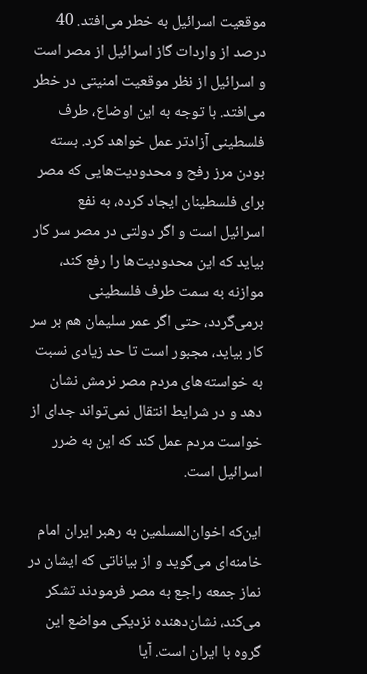موقعیت اسرائیل به خطر می‌افتد. 40 درصد از واردات گاز اسرائیل از مصر است و اسرائیل از نظر موقعیت امنیتی در خطر می‌افتد. با توجه به این اوضاع، طرف فلسطینی آزادتر عمل خواهد کرد. بسته بودن مرز رفح و محدودیت‌هایی که مصر برای فلسطینان ایجاد کرده، به نفع اسرائیل است و اگر دولتی در مصر سر کار بیاید که این محدودیت‌ها را رفع کند، موازنه به سمت طرف فلسطینی برمی‌گردد، حتی اگر عمر سلیمان هم بر سر کار بیاید، مجبور است تا حد زیادی نسبت به خواسته‌های مردم مصر نرمش نشان دهد و در شرایط انتقال نمی‌تواند جدای از خواست مردم عمل کند که این به ضرر اسرائیل است.

این‌که اخوان‌المسلمین به رهبر ایران امام خامنه‌ای می‌گوید و از بیاناتی که ایشان در نماز جمعه راجع به مصر فرمودند تشکر می‌کند، نشان‌دهنده نزدیکی مواضع این گروه با ایران است. آیا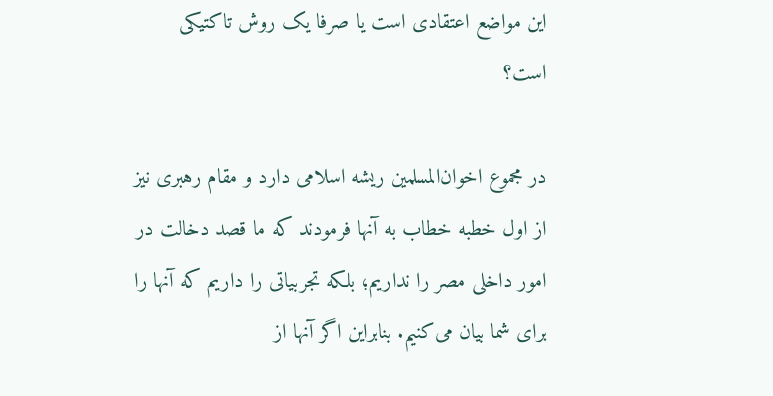این مواضع اعتقادی است یا صرفا یک روش تاکتیکی است؟

در مجموع اخوان‌المسلمین ریشه اسلامی دارد و مقام رهبری نیز از اول خطبه خطاب به آنها فرمودند که ما قصد دخالت در امور داخلی مصر را نداریم؛ بلکه تجربیاتی را داریم که آنها را برای شما بیان می‌کنیم. بنابراین اگر آنها از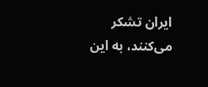ایران تشکر می‌کنند، به این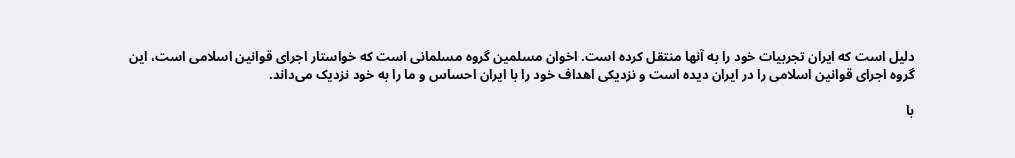دلیل است که ایران تجربیات خود را به آنها منتقل کرده است. اخوان مسلمین گروه مسلمانی است که خواستار اجرای قوانین اسلامی است، این گروه اجرای قوانین اسلامی را در ایران دیده است و نزدیکی اهداف خود را با ایران احساس و ما را به خود نزدیک می‌داند.

با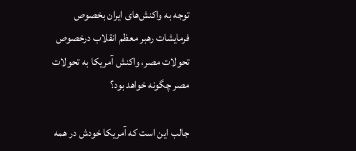توجه به واکنش‌های ایران بخصوص فرمایشات رهبر معظم انقلاب درخصوص تحولات مصر، واکنش آمریکا به تحولات مصر چگونه خواهد بود؟

جالب این است که آمریکا خودش در همه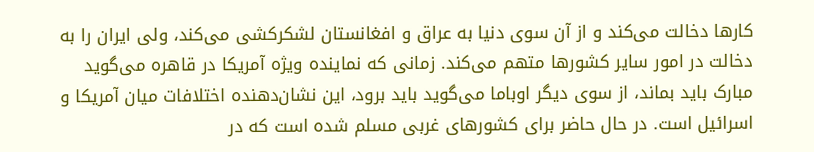کارها دخالت می‌کند و از آن سوی دنیا به عراق و افغانستان لشکرکشی می‌کند، ولی ایران را به دخالت در امور سایر کشورها متهم می‌کند. زمانی که نماینده ویژه آمریکا در قاهره می‌گوید مبارک باید بماند، از سوی دیگر اوباما می‌گوید باید برود، این نشان‌دهنده اختلافات میان آمریکا و اسرائیل است. در حال حاضر برای کشورهای غربی مسلم شده است که در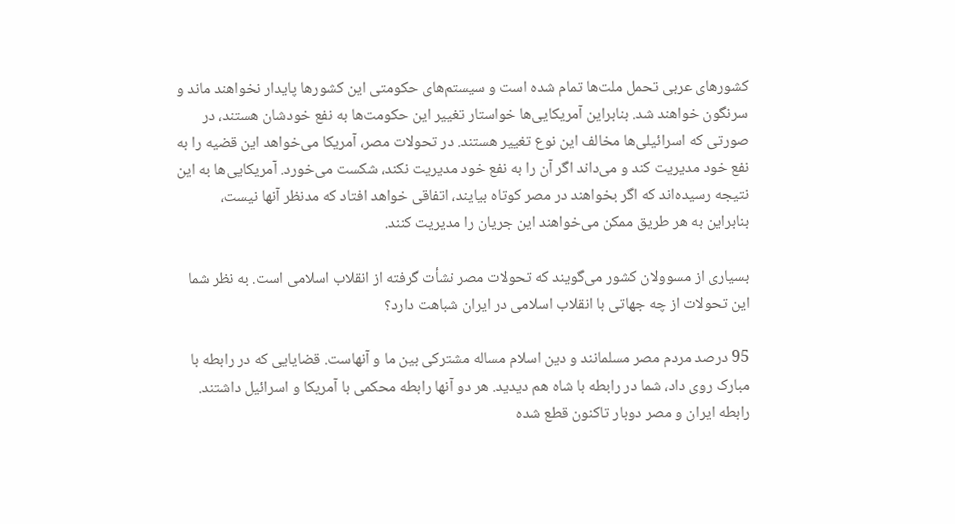کشورهای عربی تحمل ملت‌ها تمام شده است و سیستم‌های حکومتی این کشورها پایدار نخواهند ماند و سرنگون خواهند شد. بنابراین آمریکایی‌ها خواستار تغییر این حکومت‌ها به نفع خودشان هستند، در صورتی که اسرائیلی‌ها مخالف این نوع تغییر هستند. در تحولات مصر، آمریکا می‌خواهد این قضیه را به نفع خود مدیریت کند و می‌داند اگر آن را به نفع خود مدیریت نکند، شکست می‌خورد. آمریکایی‌ها به این نتیجه رسیده‌اند که اگر بخواهند در مصر کوتاه بیایند، اتفاقی خواهد افتاد که مدنظر آنها نیست، بنابراین به هر طریق ممکن می‌خواهند این جریان را مدیریت کنند.

بسیاری از مسوولان کشور می‌گویند که تحولات مصر نشأت گرفته از انقلاب اسلامی است. به نظر شما این تحولات از چه جهاتی با انقلاب اسلامی در ایران شباهت دارد؟

95 درصد مردم مصر مسلمانند و دین اسلام مساله مشترکی بین ما و آنهاست. قضایایی که در رابطه با مبارک روی داد، شما در رابطه با شاه هم دیدید. هر دو آنها رابطه محکمی با آمریکا و اسرائیل داشتند. رابطه ایران و مصر دوبار تاکنون قطع شده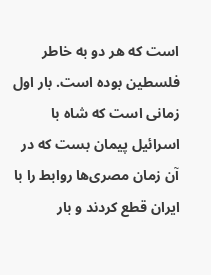است که هر دو به خاطر فلسطین بوده است. بار اول زمانی است که شاه با اسرائیل پیمان بست که در آن زمان مصری‌ها روابط را با ایران قطع کردند و بار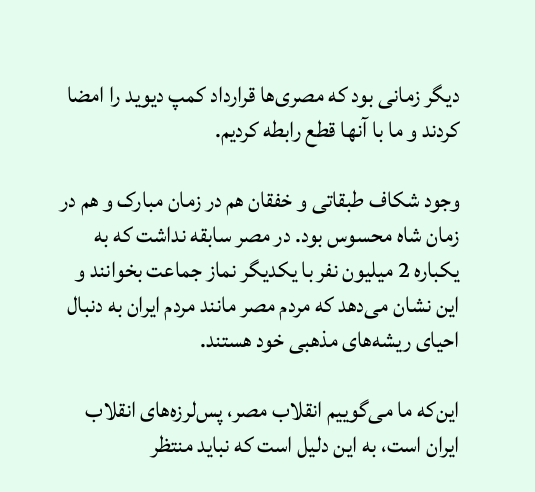دیگر زمانی بود که مصری‌ها قرارداد کمپ دیوید را امضا کردند و ما با آنها قطع رابطه کردیم.

وجود شکاف طبقاتی و خفقان هم در زمان مبارک و هم در زمان شاه محسوس بود. در مصر سابقه نداشت که به یکباره 2 میلیون نفر با یکدیگر نماز جماعت بخوانند و این نشان می‌دهد که مردم مصر مانند مردم ایران به دنبال احیای ریشه‌های مذهبی خود هستند.

این‌که ما می‌گوییم انقلاب مصر، پس‌لرزه‌های انقلاب ایران است، به این دلیل است که نباید منتظر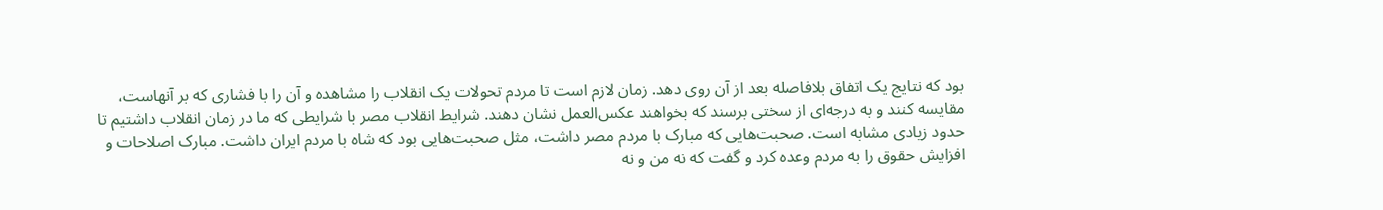بود که نتایج یک اتفاق بلافاصله بعد از آن روی دهد. زمان لازم است تا مردم تحولات یک انقلاب را مشاهده و آن را با فشاری که بر آنهاست، مقایسه کنند و به درجه‌ای از سختی برسند که بخواهند عکس‌العمل نشان دهند. شرایط انقلاب مصر با شرایطی که ما در زمان انقلاب داشتیم تا حدود زیادی مشابه است. صحبت‌هایی که مبارک با مردم مصر داشت، مثل صحبت‌هایی بود که شاه با مردم ایران داشت. مبارک اصلاحات و افزایش حقوق را به مردم وعده کرد و گفت که نه من و نه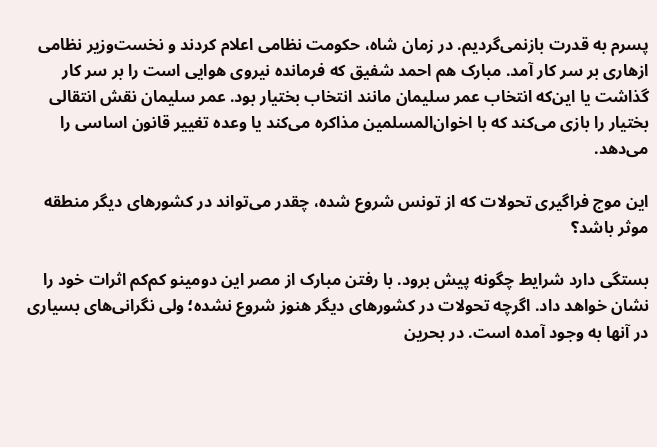پسرم به قدرت بازنمی‌گردیم. در زمان شاه، حکومت نظامی اعلام کردند و نخست‌وزیر نظامی ازهاری بر سر کار آمد. مبارک هم احمد شفیق که فرمانده نیروی هوایی است را بر سر کار گذاشت یا این‌که انتخاب عمر سلیمان مانند انتخاب بختیار بود. عمر سلیمان نقش انتقالی بختیار را بازی می‌کند که با اخوان‌المسلمین مذاکره می‌کند یا وعده تغییر قانون اساسی را می‌دهد.

این موج فراگیری تحولات که از تونس شروع شده، چقدر می‌تواند در کشورهای دیگر منطقه موثر باشد؟

بستگی دارد شرایط چگونه پیش برود. با رفتن مبارک از مصر این دومینو کم‌کم اثرات خود را نشان خواهد داد. اگرچه تحولات در کشورهای دیگر هنوز شروع نشده؛ ولی نگرانی‌های بسیاری در آنها به وجود آمده است. در بحرین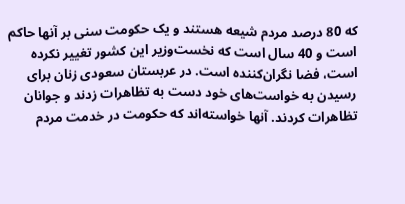که 80 درصد مردم شیعه هستند و یک حکومت سنی بر آنها حاکم است و 40 سال است که نخست‌وزیر این کشور تغییر نکرده است، فضا نگران‌کننده است. در عربستان سعودی زنان برای رسیدن به خواست‌های خود دست به تظاهرات زدند و جوانان تظاهرات کردند. آنها خواسته‌اند که حکومت در خدمت مردم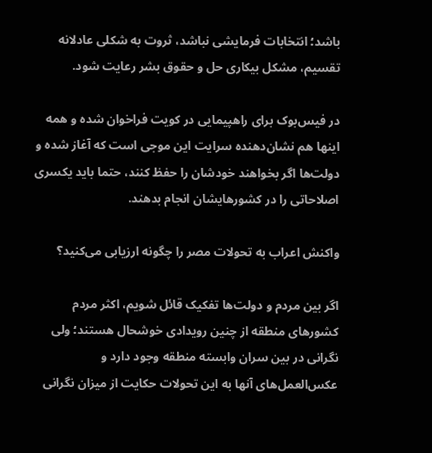باشد؛ انتخابات فرمایشی نباشد، ثروت به شکلی عادلانه تقسیم، مشکل بیکاری حل و حقوق بشر رعایت شود.

در فیس‌بوک برای راهپیمایی در کویت فراخوان شده و همه اینها هم نشان‌دهنده سرایت این موجی است که آغاز شده و دولت‌ها اگر بخواهند خودشان را حفظ کنند، حتما باید یکسری اصلاحاتی را در کشورهایشان انجام بدهند.

واکنش اعراب به تحولات مصر را چگونه ارزیابی می‌کنید؟

اگر بین مردم و دولت‌ها تفکیک قائل شویم، اکثر مردم کشورهای منطقه از چنین رویدادی خوشحال هستند؛ ولی نگرانی در بین سران وابسته منطقه وجود دارد و عکس‌العمل‌های آنها به این تحولات حکایت از میزان نگرانی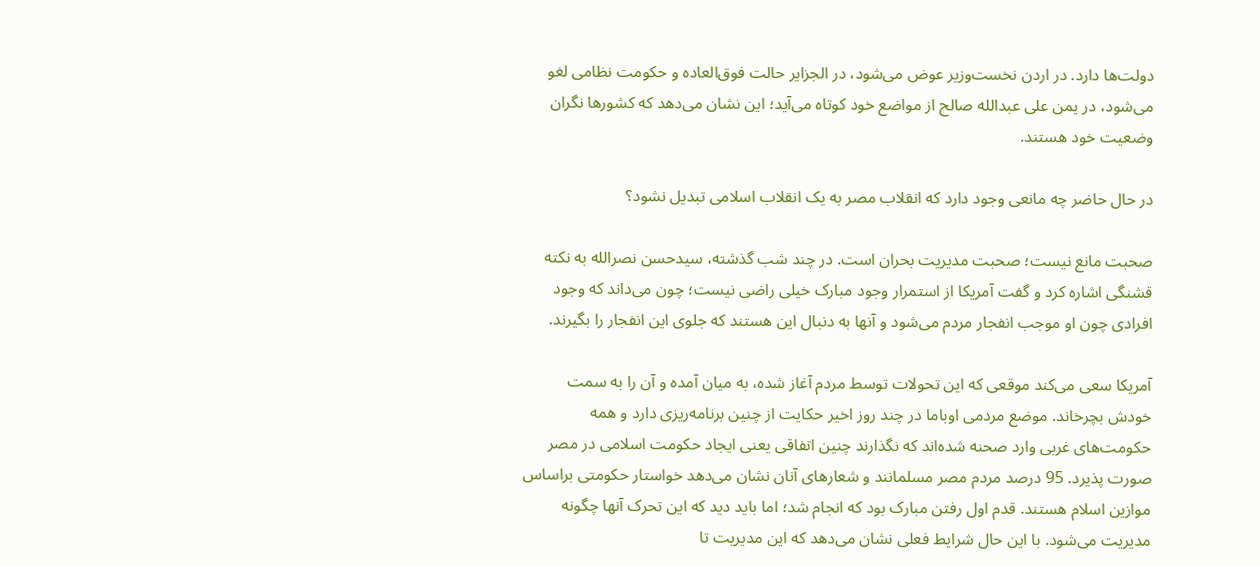دولت‌ها دارد. در اردن نخست‌وزیر عوض می‌شود، در الجزایر حالت فوق‌العاده و حکومت نظامی لغو می‌شود، در یمن علی عبدالله صالح از مواضع خود کوتاه می‌آید؛ این نشان می‌دهد که کشورها نگران وضعیت خود هستند.

در حال حاضر چه مانعی وجود دارد که انقلاب مصر به یک انقلاب اسلامی تبدیل نشود؟

صحبت مانع نیست؛ صحبت مدیریت بحران است. در چند شب گذشته، سیدحسن نصرالله به نکته قشنگی اشاره کرد و گفت آمریکا از استمرار وجود مبارک خیلی راضی نیست؛ چون می‌داند که وجود افرادی چون او موجب انفجار مردم می‌شود و آنها به دنبال این هستند که جلوی این انفجار را بگیرند.

آمریکا سعی می‌کند موقعی که این تحولات توسط مردم آغاز شده، به میان آمده و آن را به سمت خودش بچرخاند. موضع مردمی اوباما در چند روز اخیر حکایت از چنین برنامه‌ریزی دارد و همه حکومت‌های غربی وارد صحنه شده‌اند که نگذارند چنین اتفاقی یعنی ایجاد حکومت اسلامی در مصر صورت پذیرد. 95 درصد مردم مصر مسلمانند و شعارهای آنان نشان می‌دهد خواستار حکومتی براساس موازین اسلام هستند. قدم اول رفتن مبارک بود که انجام شد؛ اما باید دید که این تحرک آنها چگونه مدیریت می‌شود. با این حال شرایط فعلی نشان می‌دهد که این مدیریت تا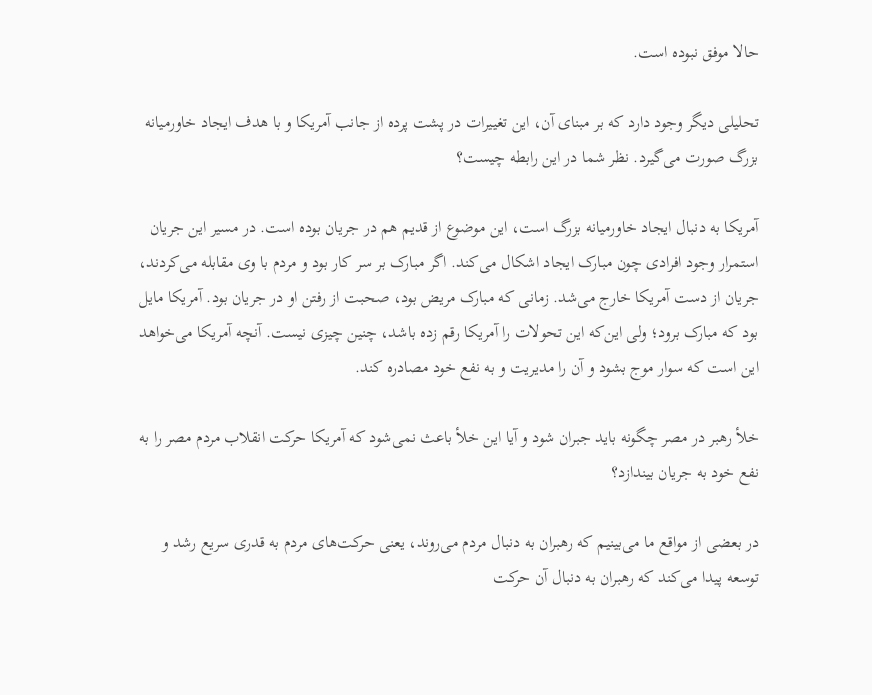حالا موفق نبوده است.

تحلیلی دیگر وجود دارد که بر مبنای آن، این تغییرات در پشت پرده از جانب آمریکا و با هدف ایجاد خاورمیانه بزرگ صورت می‌گیرد. نظر شما در این رابطه چیست؟

آمریکا به دنبال ایجاد خاورمیانه بزرگ است، این موضوع از قدیم هم در جریان بوده است. در مسیر این جریان استمرار وجود افرادی چون مبارک ایجاد اشکال می‌کند. اگر مبارک بر سر کار بود و مردم با وی مقابله می‌کردند، جریان از دست آمریکا خارج می‌شد. زمانی که مبارک مریض بود، صحبت از رفتن او در جریان بود. آمریکا مایل بود که مبارک برود؛ ولی این‌که این تحولات را آمریکا رقم زده باشد، چنین چیزی نیست. آنچه آمریکا می‌خواهد این است که سوار موج بشود و آن را مدیریت و به نفع خود مصادره کند.

خلأ رهبر در مصر چگونه باید جبران شود و آیا این خلأ باعث نمی‌شود که آمریکا حرکت انقلاب مردم مصر را به نفع خود به جریان بیندازد؟

در بعضی از مواقع ما می‌بینیم که رهبران به دنبال مردم می‌روند، یعنی حرکت‌های مردم به قدری سریع رشد و توسعه پیدا می‌کند که رهبران به دنبال آن حرکت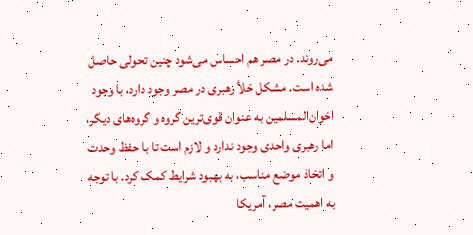می‌روند. در مصر هم احساس می‌شود چنین تحولی حاصل شده است. مشکل خلأ رهبری در مصر وجود دارد، با وجود اخوان‌المسلمین به عنوان قوی‌ترین گروه و گروه‌های دیگر، اما رهبری واحدی وجود ندارد و لازم است تا با حفظ وحدت و اتخاذ موضع مناسب، به بهبود شرایط کمک کرد. با توجه به اهمیت مصر، آمریکا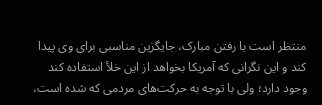منتظر است با رفتن مبارک، جایگزین مناسبی برای وی پیدا کند و این نگرانی که آمریکا بخواهد از این خلأ استفاده کند وجود دارد؛ ولی با توجه به حرکت‌های مردمی که شده است،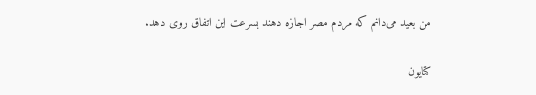من بعید می‌دانم که مردم مصر اجازه دهند بسرعت این اتفاق روی دهد.

کتایون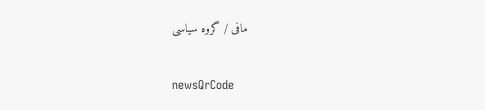مافی / گروه سیاسی

newsQrCode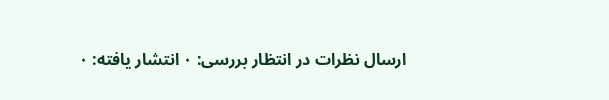ارسال نظرات در انتظار بررسی: ۰ انتشار یافته: ۰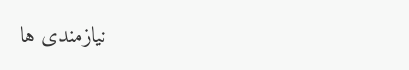نیازمندی ها